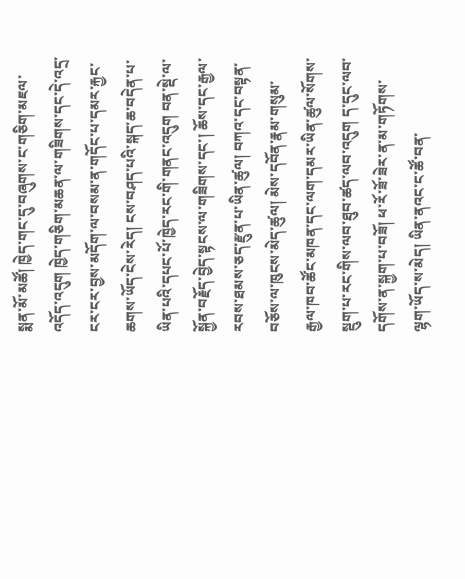སྨན་མོ་མཚོ། ཁྱེད་གང་དུ་བཞུགས་ང་གཅིག་མཇལ་འདོད་འདུག ཁྱེད་གཅིག་མཆན་ལ་གཟིགས་དང་དེ་འདྲ་ངར་ངར་བྱས་མདོག་ལ་བསམ་ན་གདོང་པ་དམར་རྐྱང་ཆགས་ཡོད་ངེས་རེད། ངས་བཤད་པའི་སྐད་ཆ་བདེན་པ་ཡིན་པའི་དཔང་པོ་ཁྱེད་རང་གི་གནང་འདུག བན་སྡེ་ལ་སྐྱོན་བརྗོད་བྱེད་སྟངས་ལ་གཟིགས་དང་། ཆོས་དང་རྒྱལ་རབས་ཐམས་ཅད་རྫུན་པ་ཡིན་ཚུལ། བཀའ་དང་བསྟན་བཅོས་ལ་ཁུངས་མེད་ཚུལ། མེས་དབོན་རྣམ་གསུམ་རྒྱལ་ཁབ་ཚོང་མཁན་དང་ལག་དམར་ཡིན་ཚུལ་སོགས་སྡུག་པ་རང་གིས་ལབ་ཐུབ་ཚད་ལབ་འདུག ད་དུང་ལབ་དགོས་ན་སྐྱག་པ་བཟོ། ཕ་རོ་ཟོ་ཟེར་ན་མ་གཏོགས་ལྷག་ཡོད་ས་མེད། ཡིན་ནའང་ང་ཚོ་བན་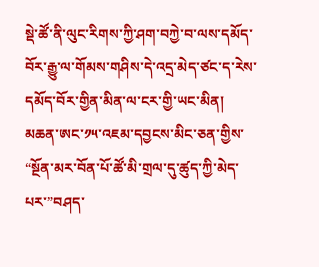སྡེ་ཚོ་ནི་ལུང་རིགས་ཀྱི་ཤག་བཀྱེ་བ་ལས་དམོད་བོར་རྒྱུ་ལ་གོམས་གཤིས་དེ་འདྲ་མེད་ཙང་ད་རེས་དམོད་བོར་གྱིན་མིན་ལ་ངར་གྱི་ཡང་མིན།
མཆན་ཨང་༡༥་འཇམ་དབྱངས་མིང་ཅན་གྱིས་ “སྔོན་མར་བོན་པོ་ཚོ་མི་གྲལ་དུ་ཚུད་ཀྱི་མེད་པར་”བཤད་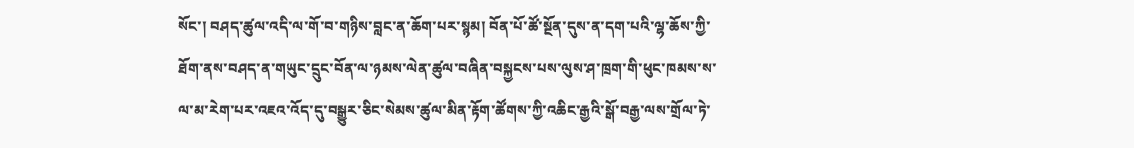སོང་། བཤད་ཚུལ་འདི་ལ་གོ་བ་གཉིས་བླང་ན་ཆོག་པར་སྙམ། བོན་པོ་ཚོ་སྔོན་དུས་ན་དག་པའི་ལྷ་ཆོས་ཀྱི་ཐོག་ནས་བཤད་ན་གཡུང་དྲུང་བོན་ལ་ཉམས་ལེན་ཚུལ་བཞིན་བསྐྱངས་པས་ལུས་ཤ་ཁྲག་གི་ཕུང་ཁམས་ས་ལ་མ་རེག་པར་འཇའ་འོད་དུ་བསྒྱུར་ཅིང་སེམས་ཚུལ་མིན་རྟོག་ཚོགས་ཀྱི་འཆིང་རྒྱའི་སྒོ་བརྒྱ་ལས་གྲོལ་ཏེ་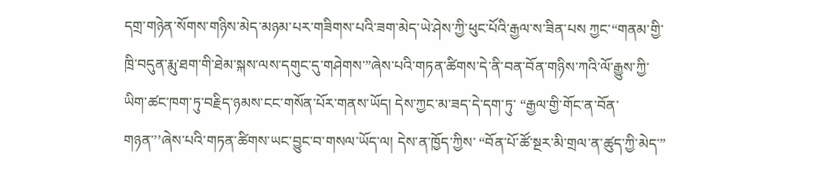དགྲ་གཉེན་སོགས་གཉིས་མེད་མཉམ་པར་གཟིགས་པའི་ཟག་མེད་ཡེ་ཤེས་ཀྱི་ཕུང་པོའི་རྒྱལ་ས་ཟིན་པས ཀྱང་“གནམ་གྱི་ཁྲི་བདུན་རྨུ་ཐག་གི་ཐེམ་སྐས་ལས་དགུང་དུ་གཤེགས་”ཞེས་པའི་གཏན་ཚིགས་དེ་ནི་བན་བོན་གཉིས་ཀའི་ལོ་རྒྱུས་ཀྱི་ཡིག་ཚང་ཁག་ཏུ་བརྗིད་ཉམས་ངང་གསོན་པོར་གནས་ཡོད། དེས་ཀྱང་མ་ཟད་དེ་དག་ཏུ་ “རྒྱལ་གྱི་གོང་ན་བོན་གཉན་’’ཞེས་པའི་གཏན་ཚིགས་ཡང་བྱུང་བ་གསལ་ཡོད་ལ། དེས་ན་ཁྱོད་ཀྱིས་ “བོན་པོ་ཚོ་སྔར་མི་གྲལ་ན་ཚུད་ཀྱི་མེད་”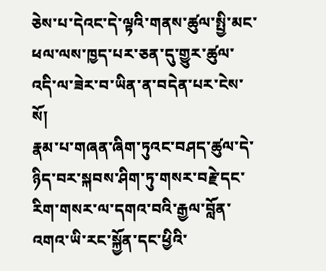ཅེས་པ་དེའང་དེ་ལྟའི་གནས་ཚུལ་སྤྱི་མང་ཕལ་ལས་ཁྱད་པར་ཅན་དུ་གྱུར་ཚུལ་འདི་ལ་ཟེར་བ་ཡིན་ན་བདེན་པར་ངེས་སོ།
རྣམ་པ་གཞན་ཞིག་ཏུའང་བཤད་ཚུལ་དེ་ཉིད་བར་སྐབས་ཤིག་ཏུ་གསར་བརྗེ་དང་རིག་གསར་ལ་དགའ་བའི་རྒྱལ་བློན་འགའ་ཡི་རང་སྐྱོན་དང་ཕྱིའི་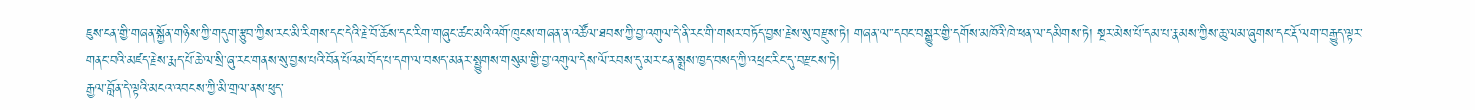ཇུས་ངན་གྱི་གཞན་སྐྱོན་གཉིས་ཀྱི་གདུག་རྩུབ་ཀྱིས་རང་མི་རིགས་དང་དེའི་རྗེ་བོ་ཆོས་དང་རིག་གཞུང་ཚང་མའི་འགོ་ཁུངས་གཞན་ན་འཚོལ་ཐབས་ཀྱི་བྱ་འགུལ་དེ་ནི་རང་གི་གསར་བཏོད་བྱས་རྗེས་སུ་བརྫུས་ཏེ། གཞན་ལ་་དབང་བསྒྱུར་གྱི་དགོས་མཁོའི་ཁེ་ཕན་ལ་དམིགས་ཏེ། སྔར་མེས་པོ་དམ་པ་རྣམས་ཀྱིས་ཆུ་ལམ་ཞུགས་དང་རྡོ་ལག་བརྒྱུད་ལྟར་གནང་བའི་མཛད་རྗེས་རྨད་པོ་ཆེ་ལ་སྲི་ཞུ་རང་གནས་སུ་བྱས་པའི་བོན་པོའམ་བོད་པ་དག་ལ་བསད་མནར་སྤྱུགས་གསུམ་གྱི་བྱ་འགུལ་དེས་ལོ་རབས་དུ་མར་ངན་སྨྲས་ཁྱད་བསད་ཀྱི་འཕྲང་རིང་དུ་བརྫངས་ཏེ།
རྒྱལ་བློན་དེ་ལྟའི་མངའ་འབངས་ཀྱི་མི་གྲལ་ནས་ཕུད་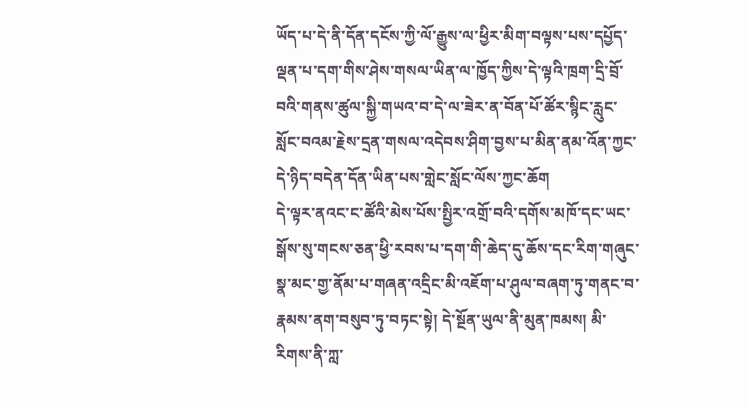ཡོད་པ་དེ་ནི་དོན་དངོས་ཀྱི་ལོ་རྒྱུས་ལ་ཕྱིར་མིག་བལྟས་པས་དཔྱོད་ལྡན་པ་དག་གིས་ཤེས་གསལ་ཡིན་ལ་ཁྱོད་ཀྱིས་དེ་ལྟའི་ཁྲག་དྲི་བྲོ་བའི་གནས་ཚུལ་སྐྱི་གཡའ་བ་དེ་ལ་ཟེར་ན་བོན་པོ་ཚོར་སྙིང་རླུང་སློང་བའམ་རྗེས་དྲན་གསལ་འདེབས་ཤིག་བྱས་པ་མིན་ནམ་འོན་ཀྱང་དེ་ཉིད་བདེན་དོན་ཡིན་པས་གླེང་སློང་ལོས་ཀྱང་ཆོག
དེ་ལྟར་ནའང་ང་ཚོའི་མེས་པོས་སྤྱིར་འགྲོ་བའི་དགོས་མཁོ་དང་ཡང་སྒོས་སུ་གངས་ཅན་ཕྱི་རབས་པ་དག་གི་ཆེད་དུ་ཆོས་དང་རིག་གཞུང་སྣ་མང་གྱ་ནོམ་པ་གཞན་འདྲིང་མི་འཇོག་པ་ཤུལ་བཞག་ཏུ་གནང་བ་རྣམས་ནག་བསུབ་ཏུ་བཏང་སྟེ། དེ་སྔོན་ཡུལ་ནི་མུན་ཁམས། མི་རིགས་ནི་ཀླ་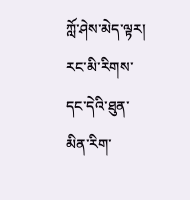ཀློ་ཤེས་མེད་ལྟར། རང་མི་རིགས་དང་དེའི་ཐུན་མིན་རིག་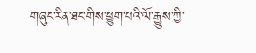གཞུང་རིན་ཐང་གིས་ཕྱུག་པའི་ལོ་རྒྱུས་ཀྱི་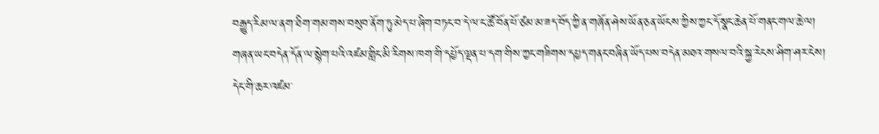བརྒྱུད་རིམ་ལ་ནག་ཐིག་གམ་གས་བསུབ་ནོག་ཏུ་མེད་པ་ཞིག་བཏང་བ་དེ་ལ་ང་ཚོ་བོན་པོ་ཙམ་མ་ཟད་བོད་ཀྱི་ན་གཞོན་ཤེས་ཡོན་ཅན་ཡོངས་ཀྱིས་ཀྱང་དོ་སྣང་ཆེན་པོ་གནང་གལ་ཆེ་ལ།
གཞན་ཡང་བདེན་དོན་ལ་སྙེག་པའི་འཛམ་གླིང་མི་རིགས་ཁག་གི་དཔྱོད་ལྡན་པ་དག་གིས་ཀྱང་གཟིགས་དཔྱད་གནང་བཞིན་ཡོད་པས་བདེན་མཐའ་གསལ་བའི་སྐྱ་རེངས་ཤིག་ཤར་ངེས། དེང་གི་ཆར་འཛམ་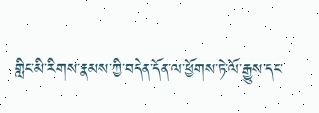གླིང་མི་རིགས་རྣམས་ཀྱི་བདེན་དོན་ལ་ཕྱོགས་ཏེ་ལོ་རྒྱུས་དང་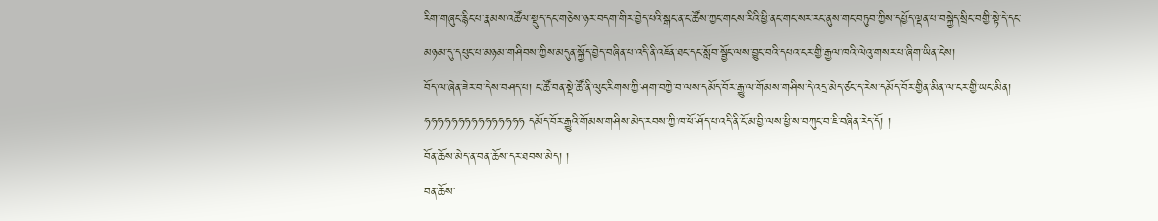རིག་གཞུང་རྙིང་པ་རྣམས་འཚོལ་སྡུད་དང་གཅེས་ཉར་བདག་གིར་བྱེད་པའི་སྒང་ན་ང་ཚོས་ཀྱང་གངས་རིའི་ཕྱི་ནང་གང་སར་རང་ནུས་གང་བཏུབ་ཀྱིས་དཔྱོད་ལྡན་པ་བསྐྱེད་སྲིང་བགྱི་སྟེ་དེ་དང་མཉམ་དུ་དཔུང་པ་མཉམ་གཤིབས་ཀྱིས་མདུན་སྐྱོད་བྱེད་བཞིན་པ་འདི་ནི་འཇོན་ཐང་དང་སློབ་སྦྱོང་ལས་བྱུང་བའི་དཔའ་ངར་གྱི་རྒྱལ་ཁའི་ལེའུ་གསར་པ་ཞིག་ཡིན་ངེས།
བོད་ལ་ཞེན་ཟེར་བ་དེས་བཤད་པ། ང་ཚོ་བན་སྡེ་ཚོ་ནི་ལུང་རིགས་ཀྱི་ཤག་བཀྱེ་བ་ལས་དམོད་བོར་རྒྱུ་ལ་གོམས་གཤིས་དེ་འདྲ་མེད་ཙང་ད་རེས་དམོད་བོར་གྱིན་མིན་ལ་ངར་གྱི་ཡང་མིན། ཧཧཧཧཧཧཧཧཧཧཧཧཧཧཧ དམོད་བོར་རྒྱུའི་གོམས་གཤིས་མེད་རབས་ཀྱི་ཁ་ཕོ་ཤོད་པ་འདི་ནི་ངོ་མ་བྱི་ལས་ཕྱི་ས་བཀུང་བ་ཇི་བཞིན་རེད་དོ། །
བོན་ཆོས་མེད་ན་བན་ཆོས་དར་ཐབས་མེད། །
བན་ཆོས་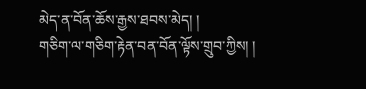མེད་ན་བོན་ཆོས་རྒྱས་ཐབས་མེད། །
གཅིག་ལ་གཅིག་རྟེན་བན་བོན་ལྟོས་གྲུབ་ཀྱིས། །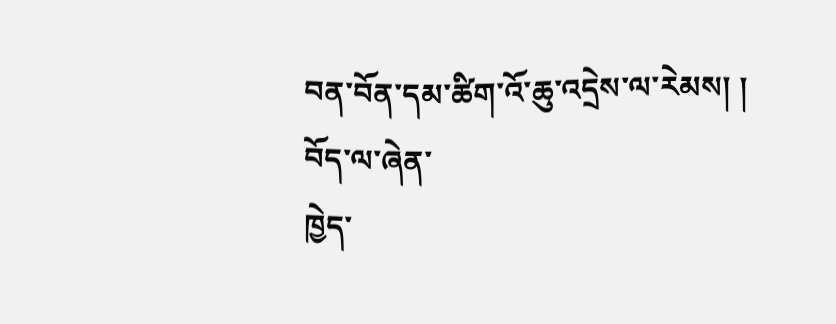བན་བོན་དམ་ཚིག་འོ་ཆུ་འདྲེས་ལ་རེམས། །
བོད་ལ་ཞེན་
ཁྱེད་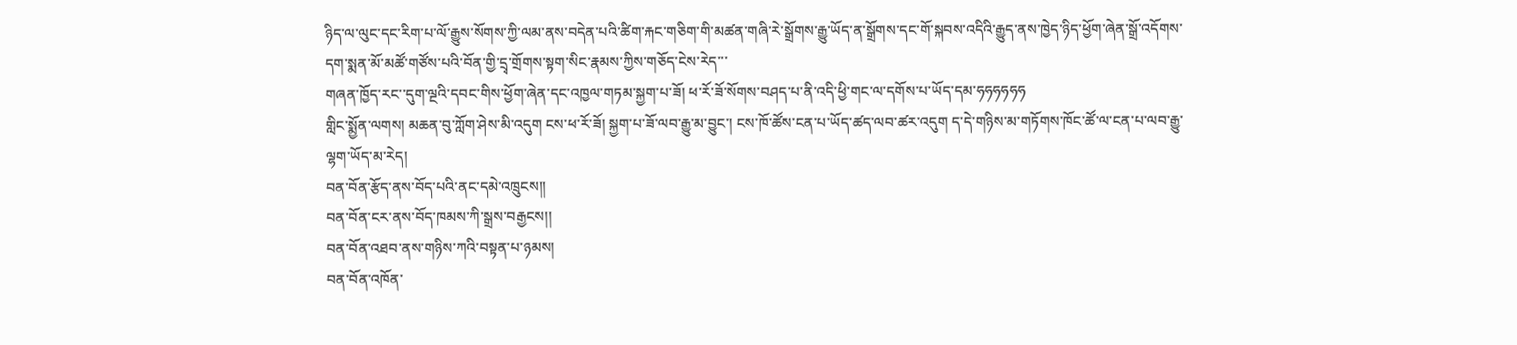ཉིད་ལ་ལུང་དང་རིག་པ་ལོ་རྒྱུས་སོགས་ཀྱི་ལམ་ནས་བདེན་པའི་ཚིག་རྐང་གཅིག་གི་མཚན་གཞི་རེ་སྒྲོགས་རྒྱུ་ཡོད་ན་སྒྲོགས་དང་གོ་སྐབས་འདིའི་རྒྱུད་ནས་ཁྱེད་ཉིད་ཕྱོག་ཞེན་སྒྲོ་འདོགས་དག་སྨན་མོ་མཚོ་གཙོས་པའི་བོན་གྱི་དྲྭ་གྲོགས་སྟག་སིང་རྣམས་ཀྱིས་གཅོད་ངེས་རེད་་་
གཞན་ཁྱོད་རང་་དུག་ལྔའི་དབང་གིས་ཕྱོག་ཞེན་དང་འཁྱལ་གཏམ་སྐྱག་པ་ཟོ། ཕ་རོ་ཟོ་སོགས་བཤད་པ་ནི་འདི་ཕྱི་གང་ལ་དགོས་པ་ཡོད་དམ་ཧཧཧཧཧཧ
གླིང་སྨྱོན་ལགས། མཆན་བུ་ཀློག་ཤེས་མི་འདུག ངས་ཕ་རོ་ཟོ། སྐྱག་པ་ཟོ་ལབ་རྒྱུ་མ་བྱུང་། ངས་ཁོ་ཚོས་ངན་པ་ཡོད་ཚད་ལབ་ཚར་འདུག ད་དེ་གཉིས་མ་གཏོགས་ཁོང་ཚོ་ལ་ངན་པ་ལབ་རྒྱུ་ལྷག་ཡོད་མ་རེད།
བན་བོན་རྩོད་ནས་བོད་པའི་ནང་དམེ་འཁྲུངས།།
བན་བོན་ངར་ནས་བོད་ཁམས་ཀི་སྒྲས་བརྒྱངས།།
བན་བོན་འཐབ་ནས་གཉིས་ཀའི་བསྟན་པ་ཉམས།
བན་བོན་འཁོན་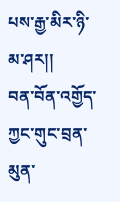པས་རྒྱ་མིར་ཉི་མ་ཤར།།
བན་བོན་འགྱོད་ཀྱང་གུང་བྲན་མུན་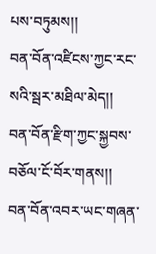པས་བཏུམས།།
བན་བོན་འཛིངས་ཀྱང་རང་སའི་སྦར་མཐིལ་མེད།།
བན་བོན་རྫིག་ཀྱང་སྐྱབས་བཅོལ་ངོ་བོར་གནས།།
བན་བོན་འབར་ཡང་གཞན་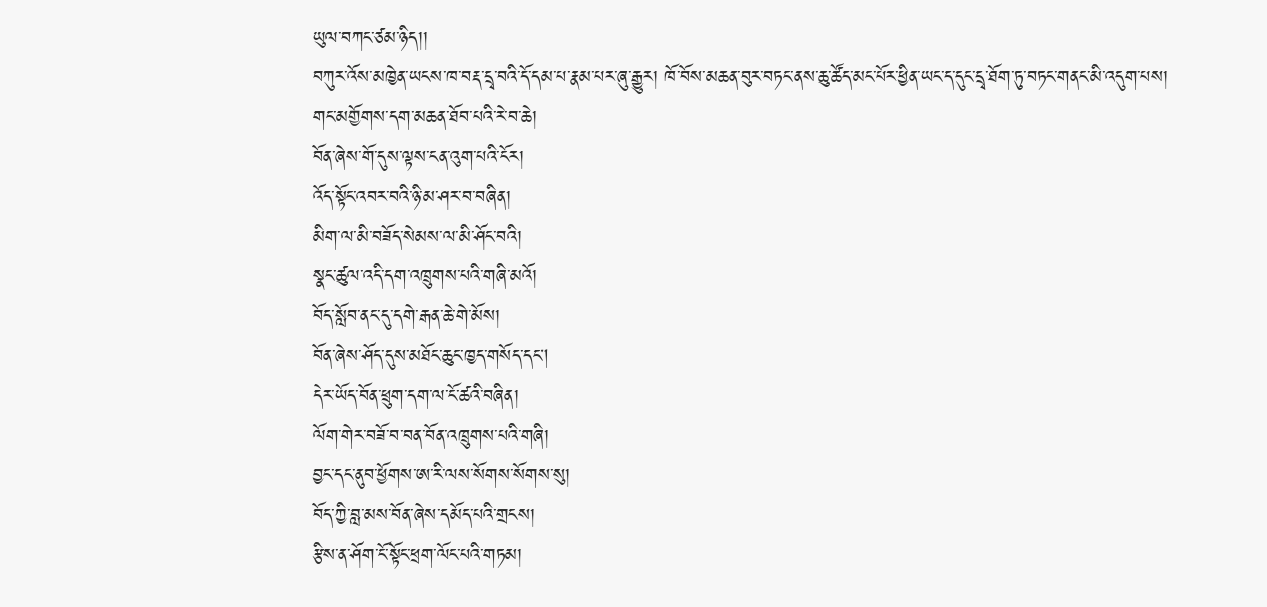ཡུལ་བཀང་ཙམ་ཉིད།།
བཀུར་འོས་མཁྱེན་ཡངས་ཁ་བརྡ་དྲྭ་བའི་དོ་དམ་པ་རྣམ་པར་ཞུ་རྒྱུར། ཁོ་བོས་མཆན་བུར་བཏང་ནས་ཆུ་ཚོད་མང་པོར་ཕྱིན་ཡང་ད་དུང་དྲྭ་ཐོག་ཏུ་བཏང་གནང་མི་འདུག་པས། གང་མགྱོགས་དག་མཆན་ཐོབ་པའི་རེ་བ་ཆེ།
བོན་ཞེས་གོ་དུས་ལྟས་ངན་འུག་པའི་ངོར།
འོད་སྟོང་འབར་བའི་ཉི་མ་ཤར་བ་བཞིན།
མིག་ལ་མི་བཟོད་སེམས་ལ་མི་ཤོང་བའི།
སྣང་ཚུལ་འདི་དག་འཁྲུགས་པའི་གཞི་མའོ།
བོད་སློབ་ནང་དུ་དགེ་རྒན་ཆེ་གེ་མོས།
བོན་ཞེས་ཤོད་དུས་མཐོང་ཆུང་ཁྱད་གསོད་དང།
དེར་ཡོད་བོན་ཕྲུག་དག་ལ་ངོ་ཚའི་བཞིན།
ལོག་གེར་བཟོ་བ་བན་བོན་འཁྲུགས་པའི་གཞི།
བྱང་དང་ནུབ་ཕྱོགས་ཨ་རི་ལས་སོགས་སོགས་སུ།
བོད་ཀྱི་བླ་མས་བོན་ཞེས་དམོད་པའི་གྲངས།
རྩིས་ན་ཤོག་ངོ་སྟོང་ཕྲག་ལོང་པའི་གཏམ།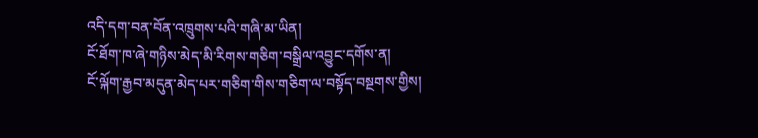འདི་དག་བན་བོན་འཁྲུགས་པའི་གཞི་མ་ཡིན།
ངོ་ཐོག་ཁ་ཞེ་གཉིས་མེད་མི་རིགས་གཅིག་བསྒྲིལ་འབྱུང་དགོས་ན།
ངོ་ལྐོག་རྒྱབ་མདུན་མེད་པར་གཅིག་གིས་གཅིག་ལ་བསྟོད་བསྔགས་གྱིས།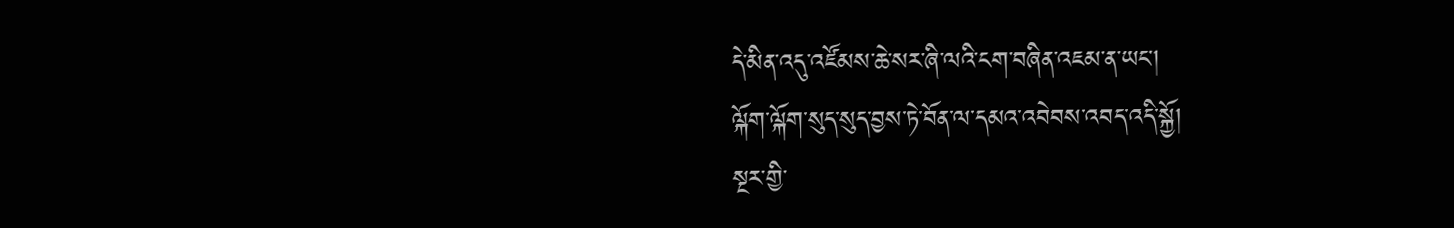དེ་མིན་འདུ་འཛོམས་ཆེ་སར་ཞི་ལའི་ངག་བཞིན་འཇམ་ན་ཡང།
ལྐོག་ལྐོག་སུད་སུད་བྱས་ཏེ་བོན་ལ་དམའ་འབེབས་འབད་འདི་སྐྱོ།
སྔར་གྱི་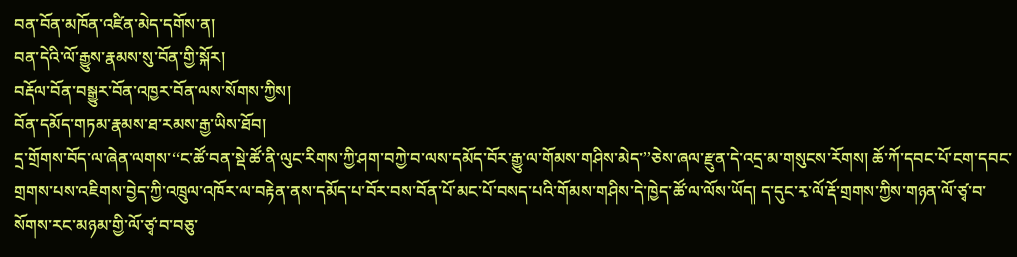བན་བོན་མཁོན་འཛིན་མེད་དགོས་ན།
བན་དེའི་ལོ་རྒྱུས་རྣམས་སུ་བོན་གྱི་སྐོར།
བརྡོལ་བོན་བསྒྱུར་བོན་འཁྱར་བོན་ལས་སོགས་ཀྱིས།
བོན་དམོད་གཏམ་རྣམས་ཐ་རམས་རྒྱ་ཡིས་ཐོབ།
དྲ་གྲོགས་བོད་ལ་ཞེན་ལགས་‘‘ང་ཚོ་བན་སྡེ་ཚོ་ནི་ལུང་རིགས་ཀྱི་ཤག་བཀྱེ་བ་ལས་དམོད་བོར་རྒྱུ་ལ་གོམས་གཤིས་མེད་’’ཅེས་ཞལ་རྫུན་དེ་འདྲ་མ་གསུངས་རོགས། ཆོ་ཀོ་དབང་པོ་ངག་དབང་གྲགས་པས་འཇིགས་བྱེད་ཀྱི་འཁྲུལ་འཁོར་ལ་བརྟེན་ནས་དམོད་པ་བོར་བས་བོན་པོ་མང་པོ་བསད་པའི་གོམས་གཤིས་དེ་ཁྱེད་ཚོ་ལ་ལོས་ཡོད། ད་དུང་རྭ་ལོ་རྡོ་གྲགས་ཀྱིས་གཉན་ལོ་ཙྭ་བ་སོགས་རང་མཉམ་གྱི་ལོ་ཙྭ་བ་བཅུ་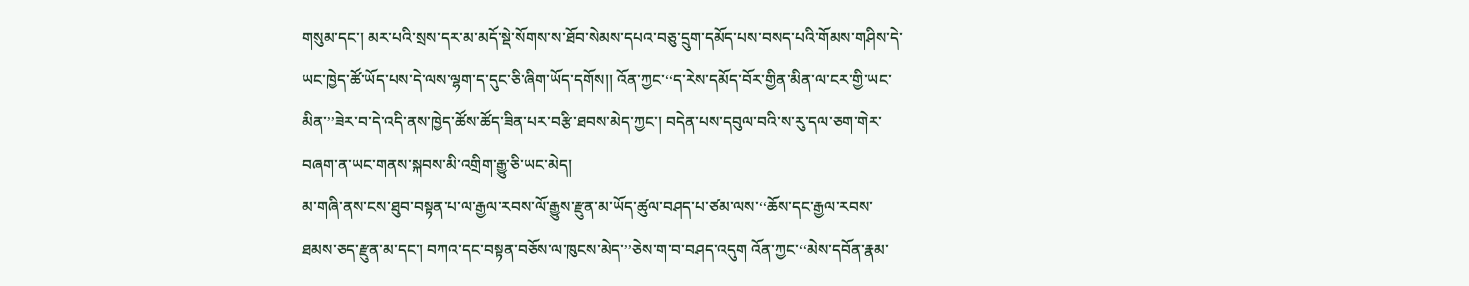གསུམ་དང་། མར་པའི་སྲས་དར་མ་མདོ་སྡེ་སོགས་ས་ཐོབ་སེམས་དཔའ་བཅུ་དྲུག་དམོད་པས་བསད་པའི་གོམས་གཤིས་དེ་ཡང་ཁྱེད་ཚོ་ཡོད་པས་དེ་ལས་ལྷག་ད་དུང་ཅི་ཞིག་ཡོད་དགོས།། འོན་ཀྱང་‘‘ད་རེས་དམོད་བོར་གྱིན་མིན་ལ་ངར་གྱི་ཡང་མིན་’’ཟེར་བ་དེ་འདི་ནས་ཁྱེད་ཚོས་ཚོད་ཟིན་པར་བརྩི་ཐབས་མེད་ཀྱང་། བདེན་པས་དབུལ་བའི་ས་རུ་དལ་ཅག་གེར་བཞག་ན་ཡང་གནས་སྐབས་མི་འགྲིག་རྒྱུ་ཅི་ཡང་མེད།
མ་གཞི་ནས་ངས་ཐུབ་བསྟན་པ་ལ་རྒྱལ་རབས་ལོ་རྒྱུས་རྫུན་མ་ཡོད་ཚུལ་བཤད་པ་ཙམ་ལས་‘‘ཆོས་དང་རྒྱལ་རབས་ཐམས་ཅད་རྫུན་མ་དང་། བཀའ་དང་བསྟན་བཅོས་ལ་ཁུངས་མེད་’’ཅེས་ག་བ་བཤད་འདུག འོན་ཀྱང་‘‘མེས་དབོན་རྣམ་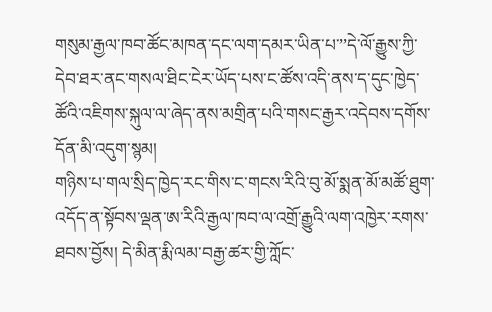གསུམ་རྒྱལ་ཁབ་ཚོང་མཁན་དང་ལག་དམར་ཡིན་པ་’’དེ་ལོ་རྒྱུས་ཀྱི་དེབ་ཐར་ནང་གསལ་ཐིང་ངེར་ཡོད་པས་ང་ཚོས་འདི་ནས་ད་དུང་ཁྱེད་ཚོའི་འཇིགས་སྐུལ་ལ་ཞེད་ནས་མགྲིན་པའི་གསང་རྒྱར་འདེབས་དགོས་དོན་མི་འདུག་སྙམ།
གཉིས་པ་གལ་སྲིད་ཁྱེད་རང་གིས་ང་གངས་རིའི་བུ་མོ་སྨན་མོ་མཚོ་ཐུག་འདོད་ན་སྟོབས་ལྡན་ཨ་རིའི་རྒྱལ་ཁབ་ལ་འགྲོ་རྒྱུའི་ལག་འཁྱེར་རགས་ཐབས་བྱོས། དེ་མིན་རྨི་ལམ་བརྒྱ་ཚར་གྱི་ཀློང་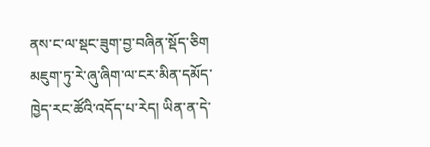ནས་ང་ལ་སྡང་ཟུག་བྱ་བཞིན་སྡོད་ཅིག མཇུག་ཏུ་རེ་ཞུ་ཞིག་ལ་ངར་མིན་དམོད་ཁྱེད་རང་ཚོའི་འདོད་པ་རེད། ཡིན་ན་དེ་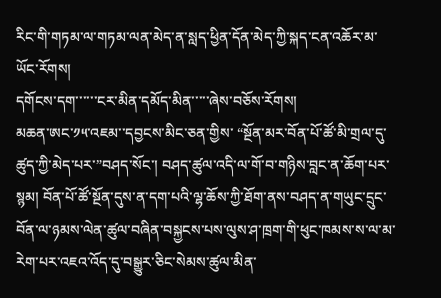རིང་གི་གཏམ་ལ་གཏམ་ལན་མེད་ན་སླད་ཕྱིན་དོན་མེད་ཀྱི་སྐད་ངན་འཆོར་མ་ཡོང་རོགས།
དགོངས་དག་་་་་་ངར་མིན་དམོད་མིན་་་་་ཞེས་བཅོས་རོགས།
མཆན་ཨང་༡༥་འཇམ་་དབྱངས་མིང་ཅན་གྱིས་ “སྔོན་མར་བོན་པོ་ཚོ་མི་གྲལ་དུ་ཚུད་ཀྱི་མེད་པར་”བཤད་སོང་། བཤད་ཚུལ་འདི་ལ་གོ་བ་གཉིས་བླང་ན་ཆོག་པར་སྙམ། བོན་པོ་ཚོ་སྔོན་དུས་ན་དག་པའི་ལྷ་ཆོས་ཀྱི་ཐོག་ནས་བཤད་ན་གཡུང་དྲུང་བོན་ལ་ཉམས་ལེན་ཚུལ་བཞིན་བསྐྱངས་པས་ལུས་ཤ་ཁྲག་གི་ཕུང་ཁམས་ས་ལ་མ་རེག་པར་འཇའ་འོད་དུ་བསྒྱུར་ཅིང་སེམས་ཚུལ་མིན་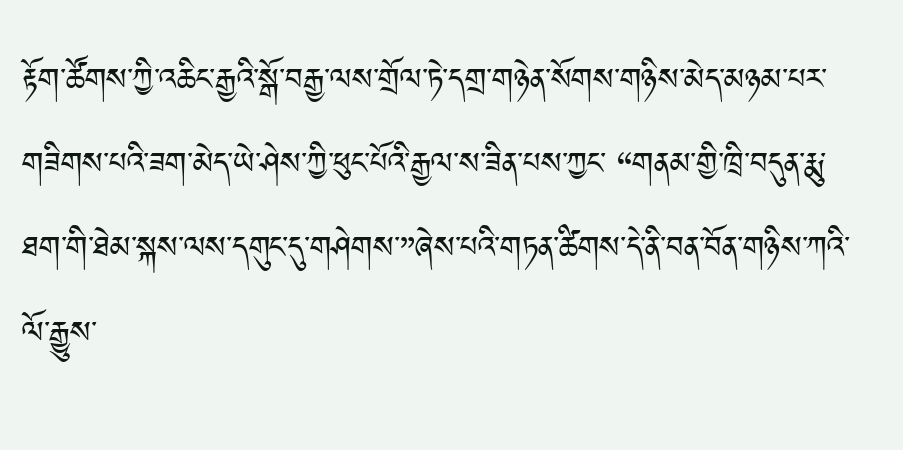རྟོག་ཚོགས་ཀྱི་འཆིང་རྒྱའི་སྒོ་བརྒྱ་ལས་གྲོལ་ཏེ་དགྲ་གཉེན་སོགས་གཉིས་མེད་མཉམ་པར་གཟིགས་པའི་ཟག་མེད་ཡེ་ཤེས་ཀྱི་ཕུང་པོའི་རྒྱལ་ས་ཟིན་པས་ཀྱང་ “གནམ་གྱི་ཁྲི་བདུན་རྨུ་ཐག་གི་ཐེམ་སྐས་ལས་དགུང་དུ་གཤེགས་”ཞེས་པའི་གཏན་ཚིགས་དེ་ནི་བན་བོན་གཉིས་ཀའི་ལོ་རྒྱུས་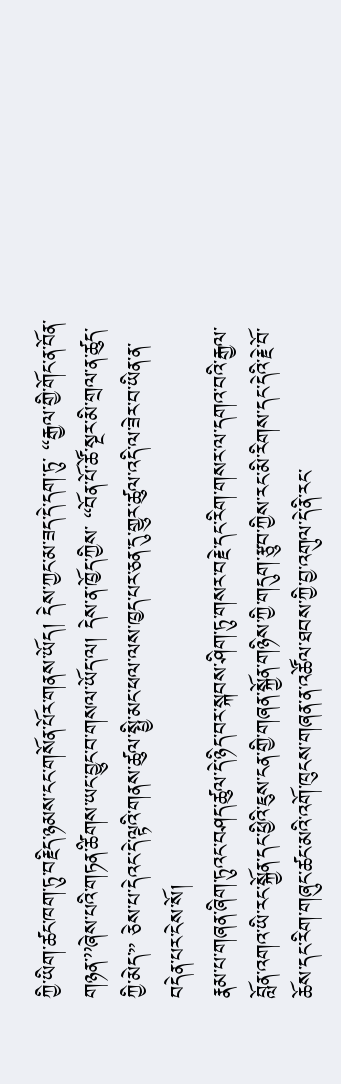ཀྱི་ཡིག་ཚང་ཁག་ཏུ་བརྗིད་ཉམས་ངང་གསོན་པོར་གནས་ཡོད། དེས་ཀྱང་མ་ཟད་དེ་དག་ཏུ་ “རྒྱལ་གྱི་གོང་ན་བོན་གཉན་’’ཞེས་པའི་གཏན་ཚིགས་ཡང་བྱུང་བ་གསལ་ཡོད་ལ། དེས་ན་ཁྱོད་ཀྱིས་ “བོན་པོ་ཚོ་སྔར་མི་གྲལ་ན་ཚུད་ཀྱི་མེད་” ཅེས་པ་དེའང་དེ་ལྟའི་གནས་ཚུལ་སྤྱི་མང་ཕལ་ལས་ཁྱད་པར་ཅན་དུ་གྱུར་ཚུལ་འདི་ལ་ཟེར་བ་ཡིན་ན་བདེན་པར་ངེས་སོ།
རྣམ་པ་གཞན་ཞིག་ཏུའང་བཤད་ཚུལ་དེ་ཉིད་བར་སྐབས་ཤིག་ཏུ་གསར་བརྗེ་དང་རིག་གསར་ལ་དགའ་བའི་རྒྱལ་བློན་འགའ་ཡི་རང་སྐྱོན་དང་ཕྱིའི་ཇུས་ངན་གྱི་གཞན་སྐྱོན་གཉིས་ཀྱི་གདུག་རྩུབ་ཀྱིས་རང་མི་རིགས་དང་དེའི་རྗེ་བོ་ཆོས་དང་རིག་གཞུང་ཚང་མའི་འགོ་ཁུངས་གཞན་ན་འཚོལ་ཐབས་ཀྱི་བྱ་འགུལ་དེ་ནི་རང་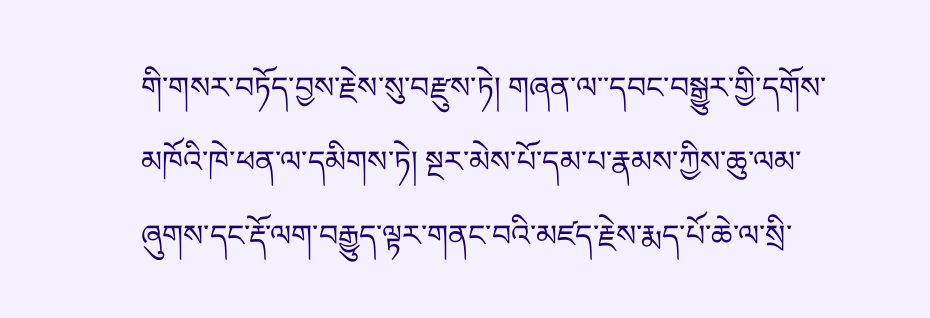གི་གསར་བཏོད་བྱས་རྗེས་སུ་བརྫུས་ཏེ། གཞན་ལ་་དབང་བསྒྱུར་གྱི་དགོས་མཁོའི་ཁེ་ཕན་ལ་དམིགས་ཏེ། སྔར་མེས་པོ་དམ་པ་རྣམས་ཀྱིས་ཆུ་ལམ་ཞུགས་དང་རྡོ་ལག་བརྒྱུད་ལྟར་གནང་བའི་མཛད་རྗེས་རྨད་པོ་ཆེ་ལ་སྲི་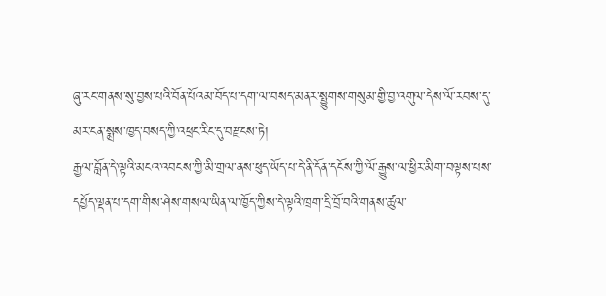ཞུ་རང་གནས་སུ་བྱས་པའི་བོན་པོའམ་བོད་པ་དག་ལ་བསད་མནར་སྤྱུགས་གསུམ་གྱི་བྱ་འགུལ་དེས་ལོ་རབས་དུ་མར་ངན་སྨྲས་ཁྱད་བསད་ཀྱི་འཕྲང་རིང་དུ་བརྫངས་ཏེ།
རྒྱལ་བློན་དེ་ལྟའི་མངའ་འབངས་ཀྱི་མི་གྲལ་ནས་ཕུད་ཡོད་པ་དེ་ནི་དོན་དངོས་ཀྱི་ལོ་རྒྱུས་ལ་ཕྱིར་མིག་བལྟས་པས་དཔྱོད་ལྡན་པ་དག་གིས་ཤེས་གསལ་ཡིན་ལ་ཁྱོད་ཀྱིས་དེ་ལྟའི་ཁྲག་དྲི་བྲོ་བའི་གནས་ཚུལ་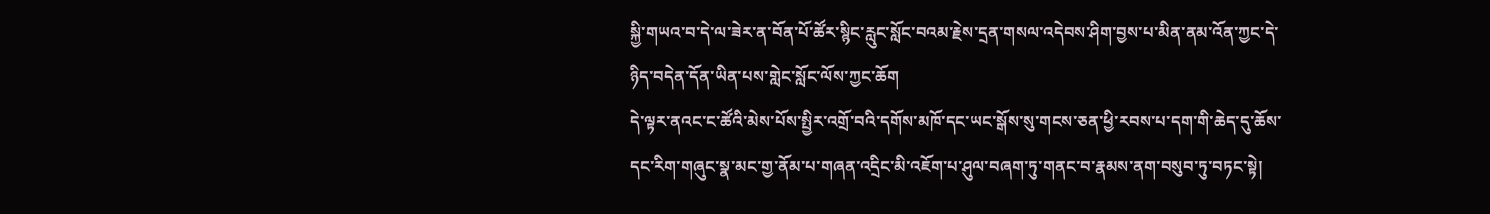སྐྱི་གཡའ་བ་དེ་ལ་ཟེར་ན་བོན་པོ་ཚོར་སྙིང་རླུང་སློང་བའམ་རྗེས་དྲན་གསལ་འདེབས་ཤིག་བྱས་པ་མིན་ནམ་འོན་ཀྱང་དེ་ཉིད་བདེན་དོན་ཡིན་པས་གླེང་སློང་ལོས་ཀྱང་ཆོག
དེ་ལྟར་ནའང་ང་ཚོའི་མེས་པོས་སྤྱིར་འགྲོ་བའི་དགོས་མཁོ་དང་ཡང་སྒོས་སུ་གངས་ཅན་ཕྱི་རབས་པ་དག་གི་ཆེད་དུ་ཆོས་དང་རིག་གཞུང་སྣ་མང་གྱ་ནོམ་པ་གཞན་འདྲིང་མི་འཇོག་པ་ཤུལ་བཞག་ཏུ་གནང་བ་རྣམས་ནག་བསུབ་ཏུ་བཏང་སྟེ།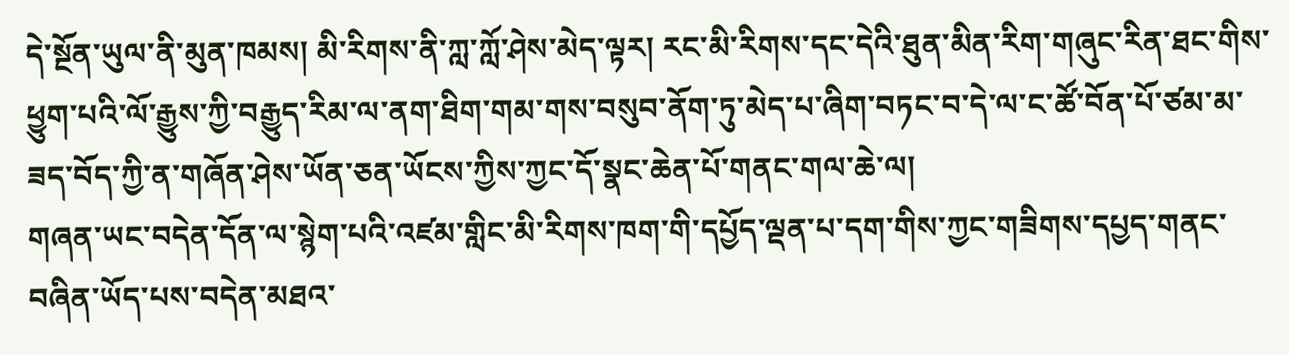དེ་སྔོན་ཡུལ་ནི་མུན་ཁམས། མི་རིགས་ནི་ཀླ་ཀློ་ཤེས་མེད་ལྟར། རང་མི་རིགས་དང་དེའི་ཐུན་མིན་རིག་གཞུང་རིན་ཐང་གིས་ཕྱུག་པའི་ལོ་རྒྱུས་ཀྱི་བརྒྱུད་རིམ་ལ་ནག་ཐིག་གམ་གས་བསུབ་ནོག་ཏུ་མེད་པ་ཞིག་བཏང་བ་དེ་ལ་ང་ཚོ་བོན་པོ་ཙམ་མ་ཟད་བོད་ཀྱི་ན་གཞོན་ཤེས་ཡོན་ཅན་ཡོངས་ཀྱིས་ཀྱང་དོ་སྣང་ཆེན་པོ་གནང་གལ་ཆེ་ལ།
གཞན་ཡང་བདེན་དོན་ལ་སྙེག་པའི་འཛམ་གླིང་མི་རིགས་ཁག་གི་དཔྱོད་ལྡན་པ་དག་གིས་ཀྱང་གཟིགས་དཔྱད་གནང་བཞིན་ཡོད་པས་བདེན་མཐའ་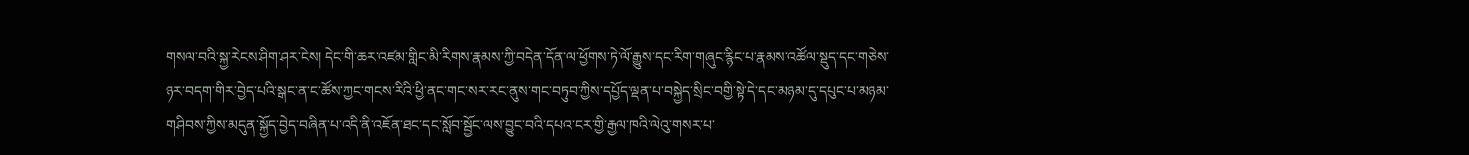གསལ་བའི་སྐྱ་རེངས་ཤིག་ཤར་ངེས། དེང་གི་ཆར་འཛམ་གླིང་མི་རིགས་རྣམས་ཀྱི་བདེན་དོན་ལ་ཕྱོགས་ཏེ་ལོ་རྒྱུས་དང་རིག་གཞུང་རྙིང་པ་རྣམས་འཚོལ་སྡུད་དང་གཅེས་ཉར་བདག་གིར་བྱེད་པའི་སྒང་ན་ང་ཚོས་ཀྱང་གངས་རིའི་ཕྱི་ནང་གང་སར་རང་ནུས་གང་བཏུབ་ཀྱིས་དཔྱོད་ལྡན་པ་བསྐྱེད་སྲིང་བགྱི་སྟེ་དེ་དང་མཉམ་དུ་དཔུང་པ་མཉམ་གཤིབས་ཀྱིས་མདུན་སྐྱོད་བྱེད་བཞིན་པ་འདི་ནི་འཇོན་ཐང་དང་སློབ་སྦྱོང་ལས་བྱུང་བའི་དཔའ་ངར་གྱི་རྒྱལ་ཁའི་ལེའུ་གསར་པ་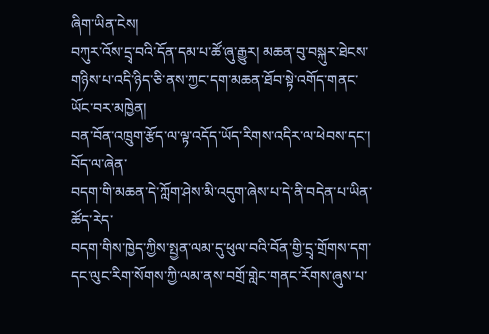ཞིག་ཡིན་ངེས།
བཀུར་འོས་དྲྭ་བའི་དོན་དམ་པ་ཚོ་ཞུ་རྒྱུར། མཆན་བུ་བསྐུར་ཐེངས་གཉིས་པ་འདི་ཉིད་ཅི་ནས་ཀྱང་དག་མཆན་ཐོབ་སྟེ་འགོད་གནང་ཡོང་བར་མཁྱེན།
བན་བོན་འཁྲུག་རྩོད་ལ་ལྟ་འདོད་ཡོད་རིགས་འདིར་ལ་ཕེབས་དང་།
བོད་ལ་ཞེན་
བདག་གི་མཆན་དེ་ཀློག་ཤེས་མི་འདུག་ཞེས་པ་དེ་ནི་བདེན་པ་ཡིན་ཚོད་རེད་
བདག་གིས་ཁྱེད་ཀྱིས་སྤྱན་ལམ་དུ་ཕུལ་བའི་བོན་གྱི་དྲྭ་གྲོགས་དག་དང་ལུང་རིག་སོགས་ཀྱི་ལམ་ནས་བགྲོ་གླེང་གནང་རོགས་ཞུས་པ་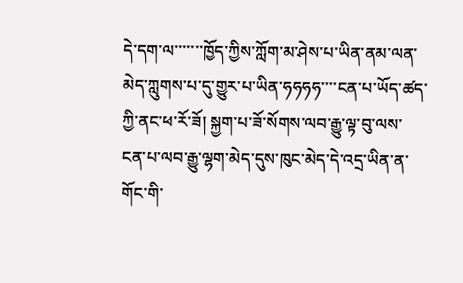དེ་དག་ལ་་་་་་་ཁྱོད་ཀྱིས་ཀློག་མ་ཤེས་པ་ཡིན་ནམ་ལན་མེད་ཀླུགས་པ་དུ་གྱུར་པ་ཡིན་ཧཧཧཧ་་་་ངན་པ་ཡོད་ཚད་ཀྱི་ནང་ཕ་རོ་ཟོ། སྐྱག་པ་ཟོ་སོགས་ལབ་རྒྱུ་ལྟ་བུ་ལས་ངན་པ་ལབ་རྒྱུ་ལྷག་མེད་དུས་ཁུང་མེད་དེ་འདྲ་ཡིན་ན་གོང་གི་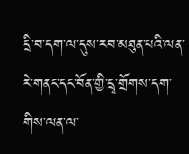དྲི་བ་དག་ལ་དུས་རབ་མཐུན་པའི་ལན་རེ་གནང་དང་བོན་གྱི་དྲྭ་གྲོགས་དག་གིས་ལན་ལ་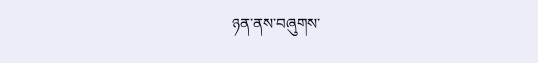ཉན་ནས་བཞུགས་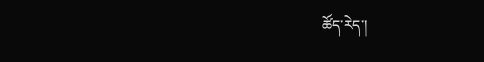ཚོད་རེད་།